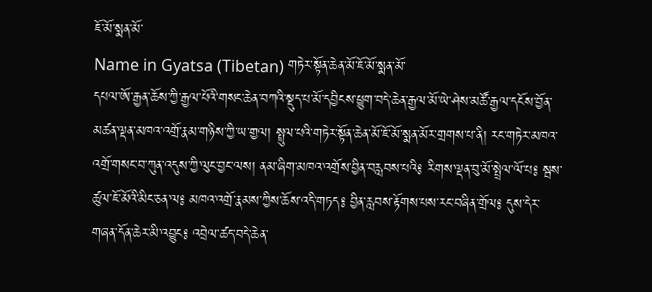ཇོ་མོ་སྨན་མོ་
Name in Gyatsa (Tibetan) གཏེར་སྟོན་ཆེན་མོ་ཇོ་མོ་སྨན་མོ་
དཔལ་ཨོ་རྒྱན་ཆོས་ཀྱི་རྒྱལ་པོའི་གསང་ཆེན་བཀའི་སྡུད་པ་མོ་དབྱིངས་ཕྱུག་བདེ་ཆེན་རྒྱལ་མོ་ཡེ་ཤེས་མཚོ་རྒྱལ་དངོས་བྱོན་མཚན་ལྡན་མཁའ་འགྲོ་རྣམ་གཉིས་ཀྱི་ཡ་གྱལ། སྤྲུལ་པའི་གཏེར་སྟོན་ཆེན་མོ་ཇོ་མོ་སྨན་མོར་གྲགས་པ་ནི། རང་གཏེར་མཁའ་འགྲོ་གསང་བ་ཀུན་འདུས་ཀྱི་ལུང་བྱང་ལས། ནམ་ཞིག་མཁའ་འགྲོས་བྱིན་བརླབས་པའི༔ རིགས་ལྡན་བུ་མོ་སྤྲེལ་ལོ་པ༔ སྦས་ཚུལ་ཇོ་མོའི་མིང་ཅན་ལ༔ མཁའ་འགྲོ་རྣམས་ཀྱིས་ཆོས་འདི་གཏད༔ བྱིན་རླབས་རྟོགས་པས་རང་བཞིན་གྲོལ༔ དུས་དེར་གཞན་དོན་ཆེར་མི་འབྱུང༔ འབྲེལ་ཚད་བདེ་ཆེན་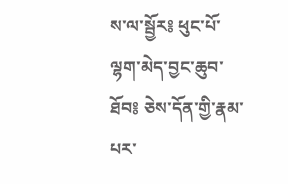ས་ལ་སྦྱོར༔ ཕུང་པོ་ལྷག་མེད་བྱང་ཆུབ་ཐོབ༔ ཅེས་དོན་གྱི་རྣམ་པར་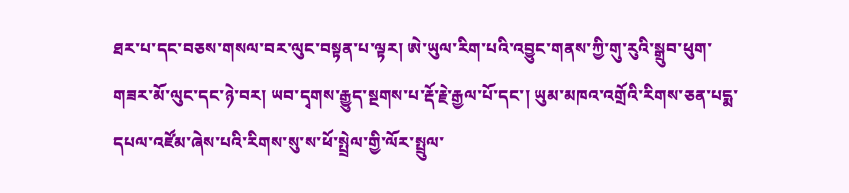ཐར་པ་དང་བཅས་གསལ་བར་ལུང་བསྟན་པ་ལྟར། ཨེ་ཡུལ་རིག་པའི་འབྱུང་གནས་ཀྱི་གུ་རུའི་སྒྲུབ་ཕུག་གཟར་མོ་ལུང་དང་ཉེ་བར། ཡབ་དྭགས་རྒྱུད་སྔགས་པ་རྡོ་རྗེ་རྒྱལ་པོ་དང་། ཡུམ་མཁའ་འགྲོའི་རིགས་ཅན་པདྨ་དཔལ་འཛོམ་ཞེས་པའི་རིགས་སུ་ས་ཕོ་སྤྲེལ་གྱི་ལོར་སྤྲུལ་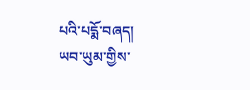པའི་པདྨོ་བཞད། ཡབ་ཡུམ་གྱིས་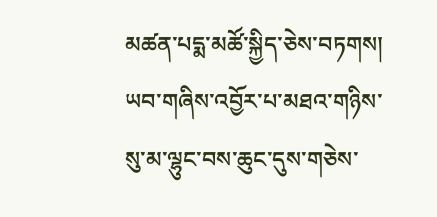མཚན་པདྨ་མཚོ་སྐྱིད་ཅེས་བཏགས། ཡབ་གཞིས་འབྱོར་པ་མཐའ་གཉིས་སུ་མ་ལྷུང་བས་ཆུང་དུས་གཅེས་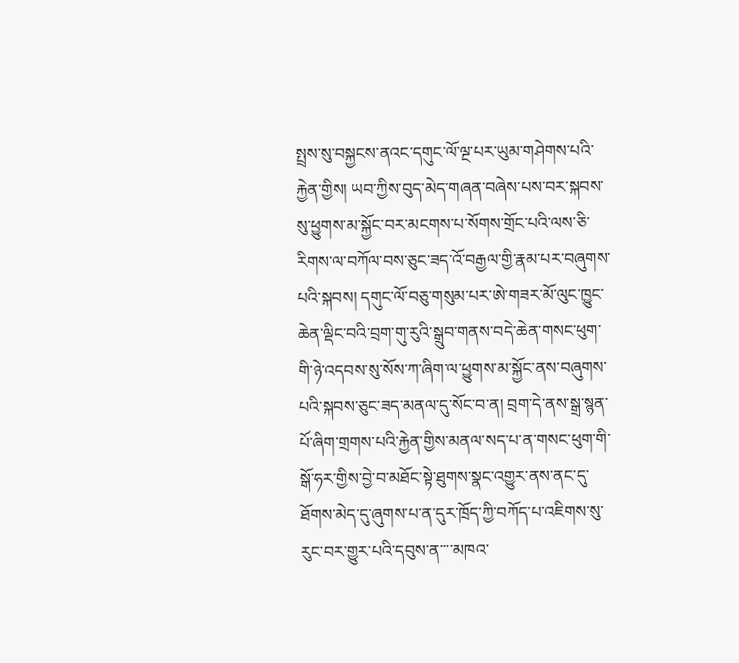སྤྲས་སུ་བསྐྱངས་ནའང་དགུང་ལོ་ལྔ་པར་ཡུམ་གཤེགས་པའི་རྐྱེན་གྱིས། ཡབ་ཀྱིས་བུད་མེད་གཞན་བཞེས་པས་བར་སྐབས་སུ་ཕྱུགས་མ་སྐྱོང་བར་མངགས་པ་སོགས་གྲོང་པའི་ལས་ཅི་རིགས་ལ་བཀོལ་བས་ཅུང་ཟད་འོ་བརྒྱལ་གྱི་རྣམ་པར་བཞུགས་པའི་སྐབས། དགུང་ལོ་བཅུ་གསུམ་པར་ཨེ་གཟར་མོ་ལུང་ཁྱུང་ཆེན་ལྡིང་བའི་བྲག་གུ་རུའི་སྒྲུབ་གནས་བདེ་ཆེན་གསང་ཕུག་གི་ཉེ་འདབས་སུ་སོས་ཀ་ཞིག་ལ་ཕྱུགས་མ་སྐྱོང་ནས་བཞུགས་པའི་སྐབས་ཅུང་ཟད་མནལ་དུ་སོང་བ་ན། བྲག་དེ་ནས་སྒྲ་སྙན་པོ་ཞིག་གྲགས་པའི་རྐྱེན་གྱིས་མནལ་སད་པ་ན་གསང་ཕུག་གི་སྒོ་ཧར་གྱིས་བྱེ་བ་མཐོང་སྟེ་ཐུགས་སྣང་འགྱུར་ནས་ནང་དུ་ཐོགས་མེད་དུ་ཞུགས་པ་ན་དུར་ཁྲོད་ཀྱི་བཀོད་པ་འཇིགས་སུ་རུང་བར་གྱུར་པའི་དབུས་ན་་་་མཁའ་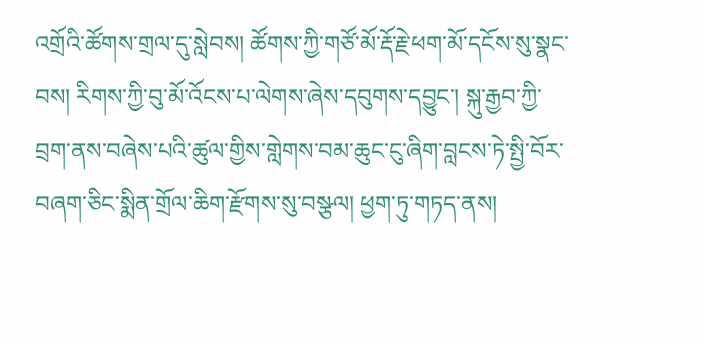འགྲོའི་ཚོགས་གྲལ་དུ་སླེབས། ཚོགས་ཀྱི་གཙོ་མོ་རྡོ་རྗེ་ཕག་མོ་དངོས་སུ་སྣང་བས། རིགས་ཀྱི་བུ་མོ་འོངས་པ་ལེགས་ཞེས་དབུགས་དབྱུང་། སྐུ་རྒྱབ་ཀྱི་བྲག་ནས་བཞེས་པའི་ཚུལ་གྱིས་གླེགས་བམ་ཆུང་ངུ་ཞིག་བླངས་ཏེ་སྤྱི་བོར་བཞག་ཅིང་སྨིན་གྲོལ་ཆིག་རྫོགས་སུ་བསྩལ། ཕྱག་ཏུ་གཏད་ནས།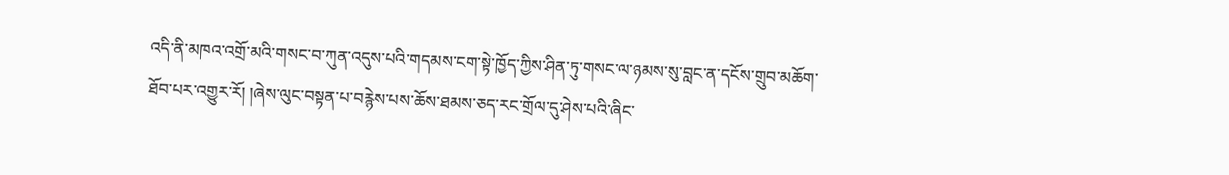འདི་ནི་མཁའ་འགྲོ་མའི་གསང་བ་ཀུན་འདུས་པའི་གདམས་ངག་སྟེ་ཁྱོད་ཀྱིས་ཤིན་ཏུ་གསང་ལ་ཉམས་སུ་བླང་ན་དངོས་གྲུབ་མཆོག་ཐོབ་པར་འགྱུར་རོ། །ཞེས་ལུང་བསྟན་པ་བརྙེས་པས་ཆོས་ཐམས་ཅད་རང་གྲོལ་དུ་ཤེས་པའི་ཞིང་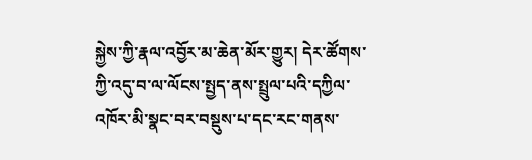སྐྱེས་ཀྱི་རྣལ་འབྱོར་མ་ཆེན་མོར་གྱུར། དེར་ཚོགས་ཀྱི་འདུ་བ་ལ་ལོངས་སྤྱད་ནས་སྤྲུལ་པའི་དཀྱིལ་འཁོར་མི་སྣང་བར་བསྡུས་པ་དང་རང་གནས་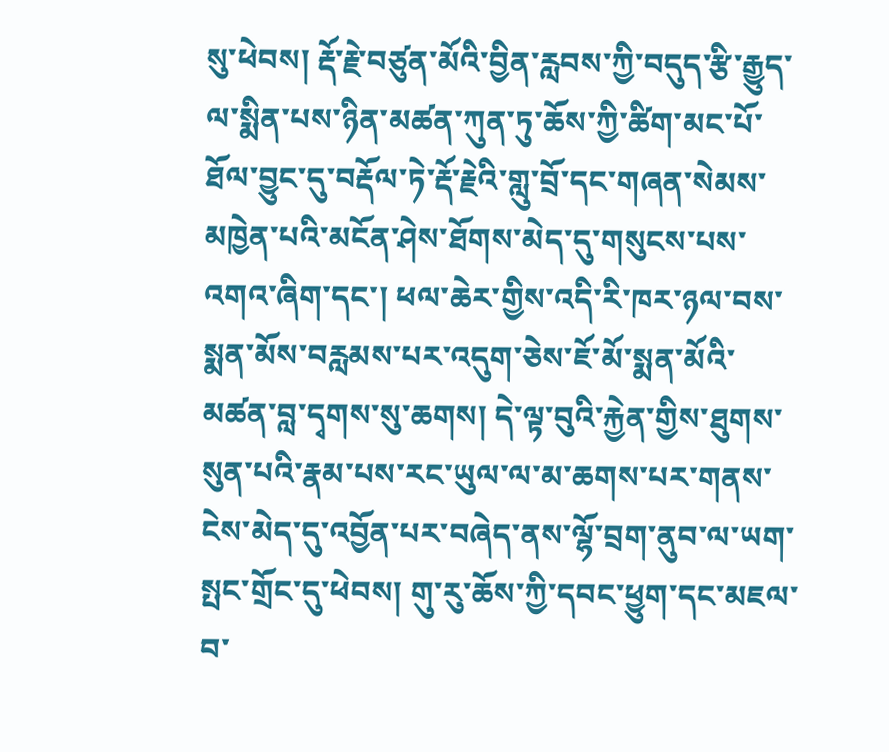སུ་ཕེབས། རྡོ་རྗེ་བཙུན་མོའི་བྱིན་རླབས་ཀྱི་བདུད་རྩི་རྒྱུད་ལ་སྨིན་པས་ཉིན་མཚན་ཀུན་ཏུ་ཆོས་ཀྱི་ཚིག་མང་པོ་ཐོལ་བྱུང་དུ་བརྡོལ་ཏེ་རྡོ་རྗེའི་གླུ་བྲོ་དང་གཞན་སེམས་མཁྱེན་པའི་མངོན་ཤེས་ཐོགས་མེད་དུ་གསུངས་པས་འགའ་ཞིག་དང་། ཕལ་ཆེར་གྱིས་འདི་རི་ཁར་ཉལ་བས་སྨན་མོས་བརླམས་པར་འདུག་ཅེས་ཇོ་མོ་སྨན་མོའི་མཚན་བླ་དྭགས་སུ་ཆགས། དེ་ལྟ་བུའི་རྐྱེན་གྱིས་ཐུགས་སུན་པའི་རྣམ་པས་རང་ཡུལ་ལ་མ་ཆགས་པར་གནས་ངེས་མེད་དུ་འབྱོན་པར་བཞེད་ནས་ལྷོ་བྲག་ནུབ་ལ་ཡག་སྤང་གྲོང་དུ་ཕེབས། གུ་རུ་ཆོས་ཀྱི་དབང་ཕྱུག་དང་མཇལ་བ་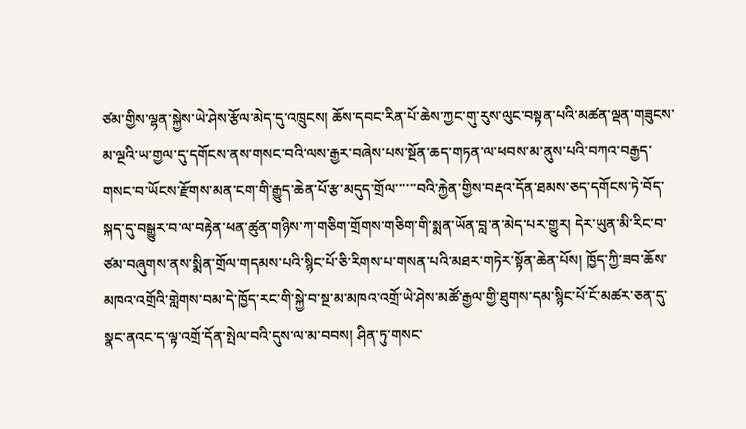ཙམ་གྱིས་ལྷན་སྐྱེས་ཡེ་ཤེས་རྩོལ་མེད་དུ་འཁྲུངས། ཆོས་དབང་རིན་པོ་ཆེས་ཀྱང་གུ་རུས་ལུང་བསྟན་པའི་མཚན་ལྡན་གཟུངས་མ་ལྔའི་ཡ་གྱལ་དུ་དགོངས་ནས་གསང་བའི་ལས་རྒྱར་བཞེས་པས་སྔོན་ཆད་གཏན་ལ་ཕབས་མ་ནུས་པའི་བཀའ་བརྒྱད་གསང་བ་ཡོངས་རྫོགས་མན་ངག་གི་རྒྱུད་ཆེན་པོ་རྩ་མདུད་གྲོལ་་་་་་བའི་རྐྱེན་གྱིས་བརྡའ་དོན་ཐམས་ཅད་དགོངས་ཏེ་བོད་སྐད་དུ་བསྒྱུར་བ་ལ་བརྟེན་ཕན་ཚུན་གཉིས་ཀ་གཅིག་གྲོགས་གཅིག་གི་སྨན་ཡོན་བླ་ན་མེད་པར་གྱུར། དེར་ཡུན་མི་རིང་བ་ཙམ་བཞུགས་ནས་སྨིན་གྲོལ་གདམས་པའི་སྙིང་པོ་ཅི་རིགས་པ་གསན་པའི་མཐར་གཏེར་སྟོན་ཆེན་པོས། ཁྱོད་ཀྱི་ཟབ་ཆོས་མཁའ་འགྲོའི་གླེགས་བམ་དེ་ཁྱོད་རང་གི་སྐྱེ་བ་སྔ་མ་མཁའ་འགྲོ་ཡེ་ཤེས་མཚོ་རྒྱལ་གྱི་ཐུགས་དམ་སྙིང་པོ་ངོ་མཚར་ཅན་དུ་སྣང་ནའང་ད་ལྟ་འགྲོ་དོན་སྤེལ་བའི་དུས་ལ་མ་བབས། ཤིན་ཏུ་གསང་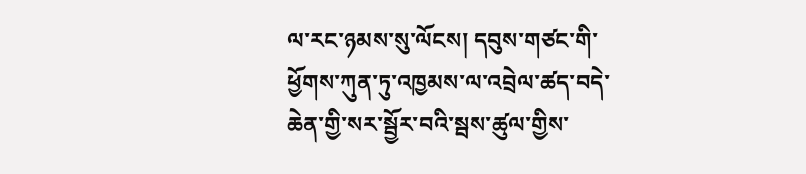ལ་རང་ཉམས་སུ་ལོངས། དབུས་གཙང་གི་ཕྱོགས་ཀུན་ཏུ་འཁྱམས་ལ་འབྲེལ་ཚད་བདེ་ཆེན་གྱི་སར་སྦྱོར་བའི་སྦས་ཚུལ་གྱིས་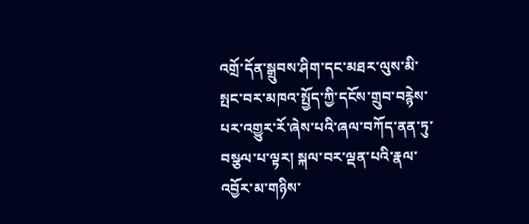འགྲོ་དོན་སྒྲུབས་ཤིག་དང་མཐར་ལུས་མི་སྤང་བར་མཁའ་སྤྱོད་ཀྱི་དངོས་གྲུབ་བརྙེས་པར་འགྱུར་རོ་ཞེས་པའི་ཞལ་བཀོད་ནན་ཏུ་བསྩལ་པ་ལྟར། སྐལ་བར་ལྡན་པའི་རྣལ་འབྱོར་མ་གཉིས་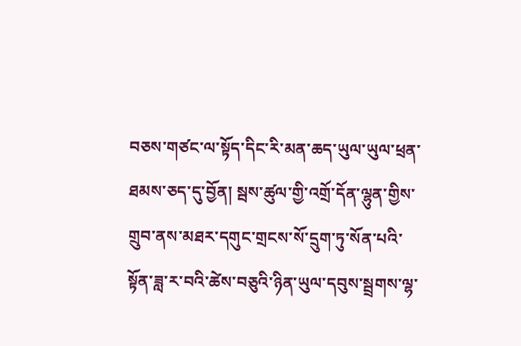བཅས་གཙང་ལ་སྟོད་དིང་རི་མན་ཆད་ཡུལ་ཡུལ་ཕྲན་ཐམས་ཅད་དུ་བྱོན། སྦས་ཚུལ་གྱི་འགྲོ་དོན་ལྷུན་གྱིས་གྲུབ་ནས་མཐར་དགུང་གྲངས་སོ་དྲུག་ཏུ་སོན་པའི་སྟོན་ཟླ་ར་བའི་ཚེས་བཅུའི་ཉིན་ཡུལ་དབུས་སྦྲགས་ལྷ་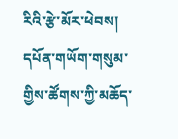རིའི་རྩེ་མོར་ཕེབས། དཔོན་གཡོག་གསུམ་གྱིས་ཚོགས་ཀྱི་མཆོད་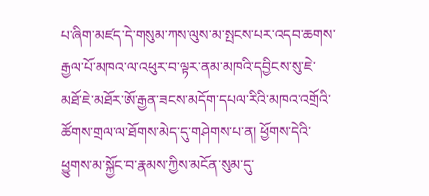པ་ཞིག་མཛད་དེ་གསུམ་ཀས་ལུས་མ་སྤངས་པར་འདབ་ཆགས་རྒྱལ་པོ་མཁའ་ལ་འཕུར་བ་ལྟར་ནམ་མཁའི་དབྱིངས་སུ་ཇེ་མཐོ་ཇེ་མཐོར་ཨོ་རྒྱན་ཟངས་མདོག་དཔལ་རིའི་མཁའ་འགྲོའི་ཚོགས་གྲལ་ལ་ཐོགས་མེད་དུ་གཤེགས་པ་ན། ཕྱོགས་དེའི་ཕྱུགས་མ་སྐྱོང་བ་རྣམས་ཀྱིས་མངོན་སུམ་དུ་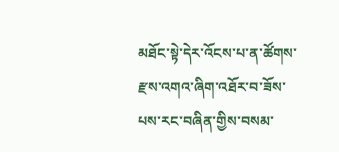མཐོང་སྟེ་དེར་འོངས་པ་ན་ཚོགས་རྫས་འགའ་ཞིག་འཐོར་བ་ཟོས་པས་རང་བཞིན་གྱིས་བསམ་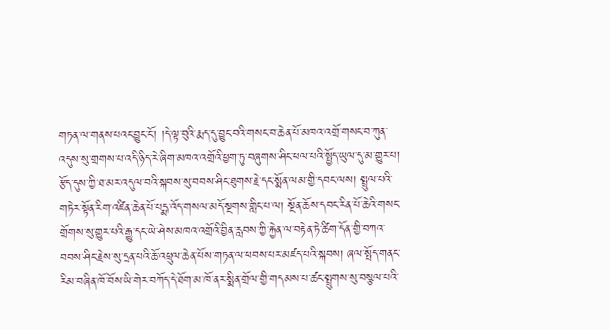གཏན་ལ་གནས་པའང་བྱུང་ངོ་། །དེ་ལྟ་བུའི་རྨད་དུ་བྱུང་བའི་གསང་བ་ཆེན་པོ་མཁའ་འགྲོ་གསང་བ་ཀུན་འདུས་སུ་གྲགས་པ་འདི་ཉིད་རེ་ཞིག་མཁའ་འགྲོའི་ཕྱག་ཏུ་བཞུགས་ཤིང་ཕལ་པའི་སྤྱོད་ཡུལ་དུ་མ་གྱུར་པ། རྩོད་དུས་ཀྱི་ཐ་མར་འདུལ་བའི་སྐབས་སུ་བབས་ཤིང་ཐུགས་རྗེ་དང་སྨོན་ལམ་གྱི་དབང་ལས། སྤྲུལ་པའི་གཏེར་སྟོན་རིག་འཛིན་ཆེན་པོ་པདྨ་འོད་གསལ་མདོ་སྔགས་གླིང་པ་ལ། སྔོན་ཆོས་དབང་རིན་པོ་ཆེའི་གསང་གྲོགས་སུ་གྱུར་པའི་རྒྱུ་དང་ཡེ་ཤེས་མཁའ་འགྲོའི་བྱིན་རླབས་ཀྱི་རྐྱེན་ལ་བརྟེན་ཏེ་ཚིག་དོན་གྱི་བཀའ་བབས་ཤིང་རྗེས་སུ་དྲན་པའི་ཆོ་འཕྲུལ་ཆེན་པོས་གཏན་ལ་ཕབས་པར་མཛད་པའི་སྐབས། ཞལ་སྤོད་གནང་རིམ་བཞིན་ཁོ་བོས་ཡི་གེར་བཀོད་དེ་ཐོག་མ་ཁོ་ནར་སྨིན་གྲོལ་གྱི་གདམས་པ་ཚང་སྤྲུགས་སུ་བསྩལ་པའི་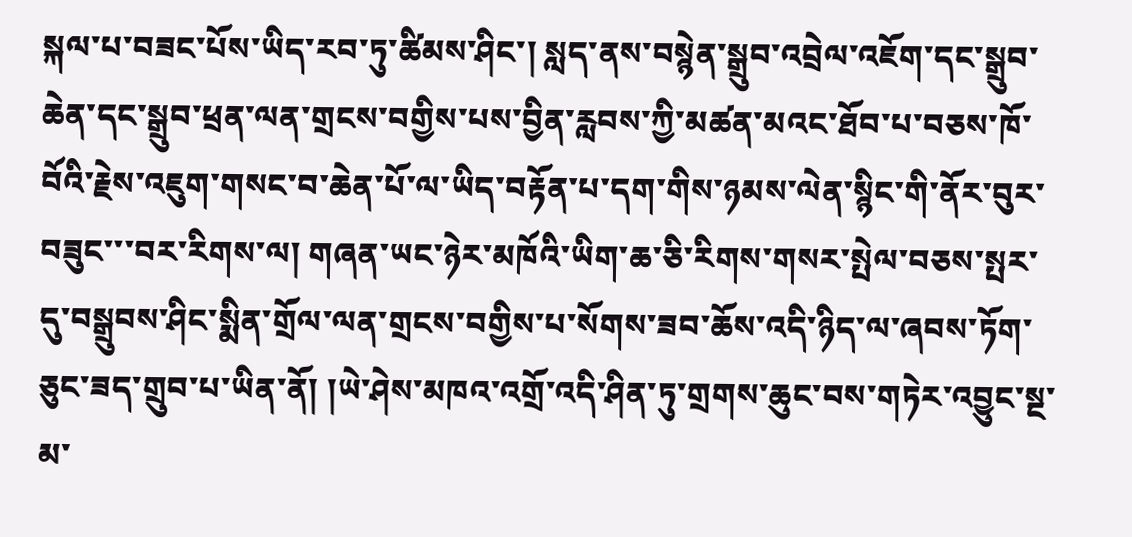སྐལ་པ་བཟང་པོས་ཡིད་རབ་ཏུ་ཚིམས་ཤིང་། སླད་ནས་བསྙེན་སྒྲུབ་འབྲེལ་འཇོག་དང་སྒྲུབ་ཆེན་དང་སྒྲུབ་ཕྲན་ལན་གྲངས་བགྱིས་པས་བྱིན་རླབས་ཀྱི་མཚན་མའང་ཐོབ་པ་བཅས་ཁོ་བོའི་རྗེས་འཇུག་གསང་བ་ཆེན་པོ་ལ་ཡིད་བརྟོན་པ་དག་གིས་ཉམས་ལེན་སྙིང་གི་ནོར་བུར་བཟུང་་་བར་རིགས་ལ། གཞན་ཡང་ཉེར་མཁོའི་ཡིག་ཆ་ཅི་རིགས་གསར་སྤེལ་བཅས་སྤར་དུ་བསྒྲུབས་ཤིང་སྨིན་གྲོལ་ལན་གྲངས་བགྱིས་པ་སོགས་ཟབ་ཆོས་འདི་ཉིད་ལ་ཞབས་ཏོག་ཅུང་ཟད་གྲུབ་པ་ཡིན་ནོ། །ཡེ་ཤེས་མཁའ་འགྲོ་འདི་ཤིན་ཏུ་གྲགས་ཆུང་བས་གཏེར་འབྱུང་སྔ་མ་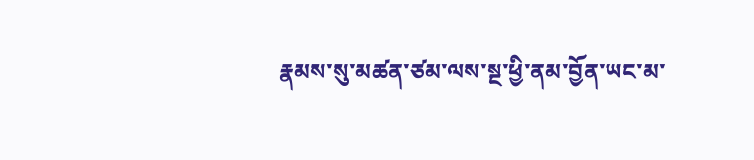རྣམས་སུ་མཚན་ཙམ་ལས་སྔ་ཕྱི་ནམ་བྱོན་ཡང་མ་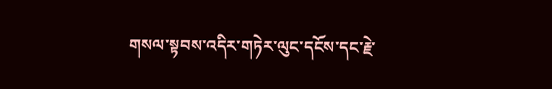གསལ་སྟབས་འདིར་གཏེར་ལུང་དངོས་དང་རྗེ་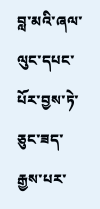བླ་མའི་ཞལ་ལུང་དཔང་པོར་བྱས་ཏེ་ཅུང་ཟད་རྒྱས་པར་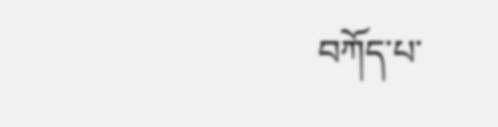བཀོད་པ་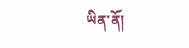ཡིན་ནོ།